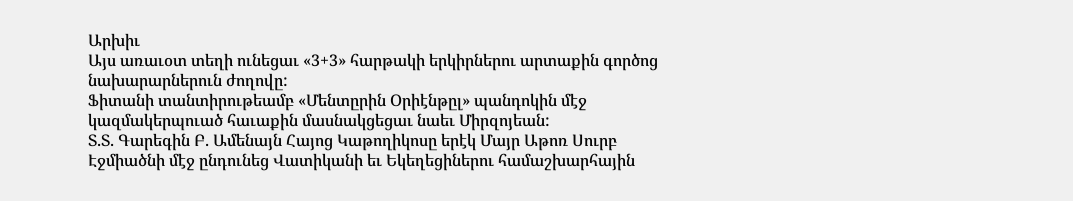Արխիւ
Այս առաւօտ տեղի ունեցաւ «3+3» հարթակի երկիրներու արտաքին գործոց նախարարներուն ժողովը:
Ֆիտանի տանտիրութեամբ «Մենտըրին Օրիէնթըլ» պանդոկին մէջ կազմակերպուած հաւաքին մասնակցեցաւ նաեւ Միրզոյեան:
Տ.Տ. Գարեգին Բ. Ամենայն Հայոց Կաթողիկոսը երէկ Մայր Աթոռ Սուրբ Էջմիածնի մէջ ընդունեց Վատիկանի եւ Եկեղեցիներու համաշխարհային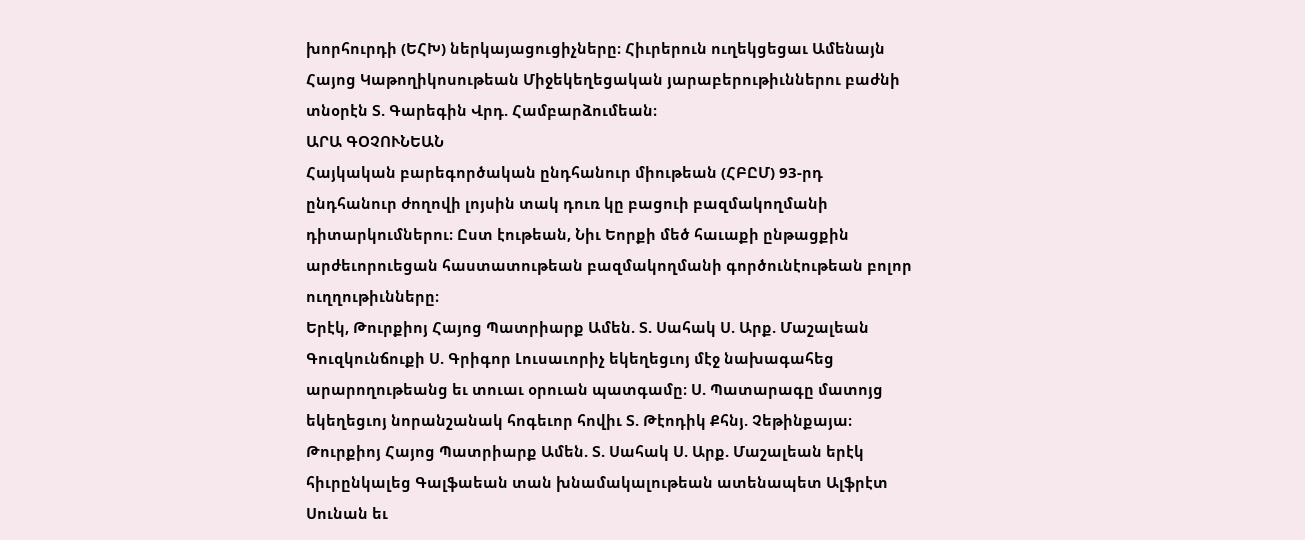խորհուրդի (ԵՀԽ) ներկայացուցիչները։ Հիւրերուն ուղեկցեցաւ Ամենայն Հայոց Կաթողիկոսութեան Միջեկեղեցական յարաբերութիւններու բաժնի տնօրէն Տ. Գարեգին Վրդ. Համբարձումեան։
ԱՐԱ ԳՕՉՈՒՆԵԱՆ
Հայկական բարեգործական ընդհանուր միութեան (ՀԲԸՄ) 93-րդ ընդհանուր ժողովի լոյսին տակ դուռ կը բացուի բազմակողմանի դիտարկումներու։ Ըստ էութեան, Նիւ Եորքի մեծ հաւաքի ընթացքին արժեւորուեցան հաստատութեան բազմակողմանի գործունէութեան բոլոր ուղղութիւնները։
Երէկ, Թուրքիոյ Հայոց Պատրիարք Ամեն. Տ. Սահակ Ս. Արք. Մաշալեան Գուզկունճուքի Ս. Գրիգոր Լուսաւորիչ եկեղեցւոյ մէջ նախագահեց արարողութեանց եւ տուաւ օրուան պատգամը։ Ս. Պատարագը մատոյց եկեղեցւոյ նորանշանակ հոգեւոր հովիւ Տ. Թէոդիկ Քհնյ. Չեթինքայա։
Թուրքիոյ Հայոց Պատրիարք Ամեն. Տ. Սահակ Ս. Արք. Մաշալեան երէկ հիւրընկալեց Գալֆաեան տան խնամակալութեան ատենապետ Ալֆրէտ Սունան եւ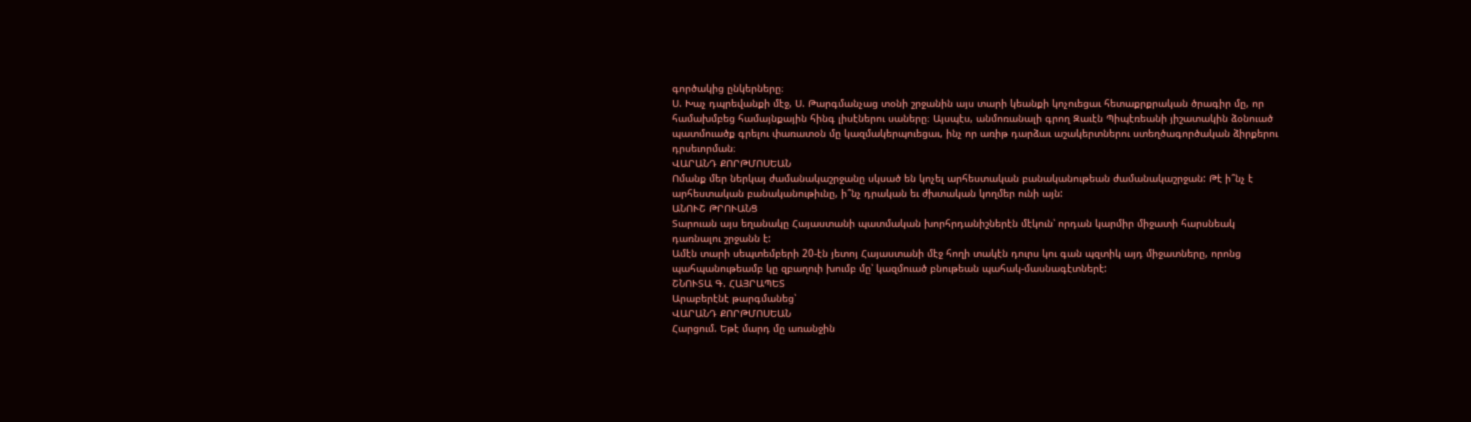գործակից ընկերները։
Ս. Խաչ դպրեվանքի մէջ, Ս. Թարգմանչաց տօնի շրջանին այս տարի կեանքի կոչուեցաւ հետաքրքրական ծրագիր մը, որ համախմբեց համայնքային հինգ լիսէներու սաները։ Այսպէս, անմոռանալի գրող Զաւէն Պիպէռեանի յիշատակին ձօնուած պատմուածք գրելու փառատօն մը կազմակերպուեցաւ, ինչ որ առիթ դարձաւ աշակերտներու ստեղծագործական ձիրքերու դրսեւորման։
ՎԱՐԱՆԴ ՔՈՐԹՄՈՍԵԱՆ
Ոմանք մեր ներկայ ժամանակաշրջանը սկսած են կոչել արհեստական բանականութեան ժամանակաշրջան: Թէ ի՞նչ է արհեստական բանականութիւնը, ի՞նչ դրական եւ ժխտական կողմեր ունի այն:
ԱՆՈՒՇ ԹՐՈՒԱՆՑ
Տարուան այս եղանակը Հայաստանի պատմական խորհրդանիշներէն մէկուն՝ որդան կարմիր միջատի հարսնեակ դառնալու շրջանն է:
Ամէն տարի սեպտեմբերի 20-էն յետոյ Հայաստանի մէջ հողի տակէն դուրս կու գան պզտիկ այդ միջատները, որոնց պահպանութեամբ կը զբաղուի խումբ մը՝ կազմուած բնութեան պահակ-մասնագէտներէ:
ՇՆՈՒՏԱ Գ. ՀԱՅՐԱՊԵՏ
Արաբերէնէ թարգմանեց՝
ՎԱՐԱՆԴ ՔՈՐԹՄՈՍԵԱՆ
Հարցում. Եթէ մարդ մը առանջին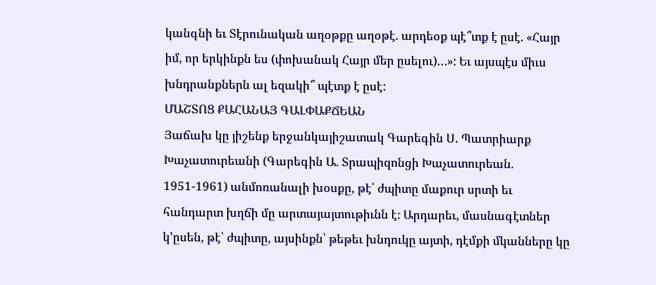կանգնի եւ Տէրունական աղօթքը աղօթէ. արդեօք պէ՞տք է ըսէ. «Հայր իմ, որ երկինքն ես (փոխանակ Հայր մեր ըսելու)…»: Եւ այսպէս միւս խնդրանքներն ալ եզակի՞ պէտք է ըսէ:
ՄԱՇՏՈՑ ՔԱՀԱՆԱՅ ԳԱԼՓԱՔՃԵԱՆ
Յաճախ կը յիշենք երջանկայիշատակ Գարեգին Ս. Պատրիարք Խաչատուրեանի (Գարեգին Ա. Տրապիզոնցի Խաչատուրեան. 1951-1961) անմոռանալի խօսքը, թէ՝ ժպիտը մաքուր սրտի եւ հանդարտ խղճի մը արտայայտութիւնն է։ Արդարեւ, մասնագէտներ կ՚ըսեն, թէ՝ ժպիտը, այսինքն՝ թեթեւ խնդուկը այտի, դէմքի մկանները կը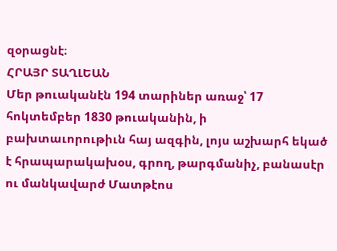զօրացնէ։
ՀՐԱՅՐ ՏԱՂԼԵԱՆ
Մեր թուականէն 194 տարիներ առաջ՝ 17 հոկտեմբեր 1830 թուականին, ի բախտաւորութիւն հայ ազգին, լոյս աշխարհ եկած է հրապարակախօս, գրող, թարգմանիչ, բանասէր ու մանկավարժ Մատթէոս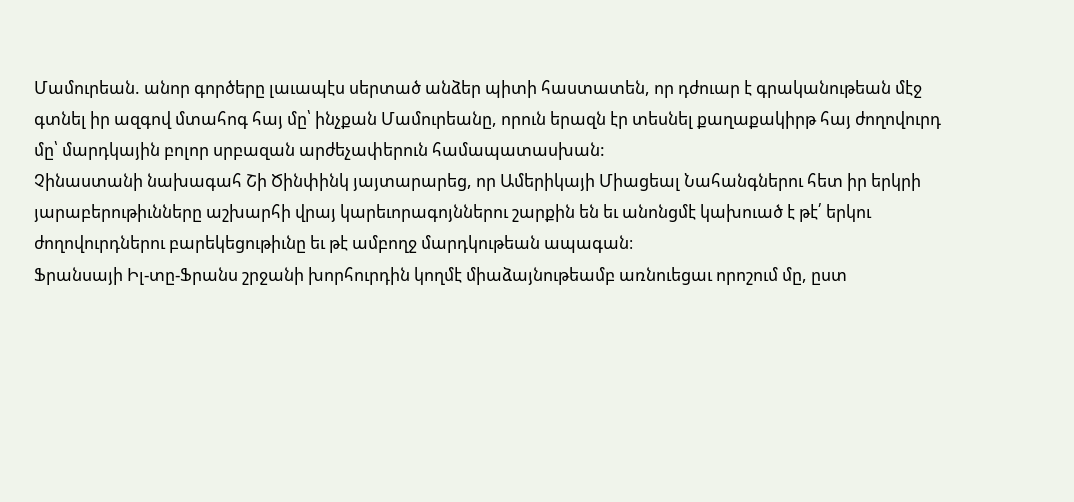Մամուրեան. անոր գործերը լաւապէս սերտած անձեր պիտի հաստատեն, որ դժուար է գրականութեան մէջ գտնել իր ազգով մտահոգ հայ մը՝ ինչքան Մամուրեանը, որուն երազն էր տեսնել քաղաքակիրթ հայ ժողովուրդ մը՝ մարդկային բոլոր սրբազան արժեչափերուն համապատասխան:
Չինաստանի նախագահ Շի Ծինփինկ յայտարարեց, որ Ամերիկայի Միացեալ Նահանգներու հետ իր երկրի յարաբերութիւնները աշխարհի վրայ կարեւորագոյններու շարքին են եւ անոնցմէ կախուած է թէ՛ երկու ժողովուրդներու բարեկեցութիւնը եւ թէ ամբողջ մարդկութեան ապագան։
Ֆրանսայի Իլ-տը-Ֆրանս շրջանի խորհուրդին կողմէ միաձայնութեամբ առնուեցաւ որոշում մը, ըստ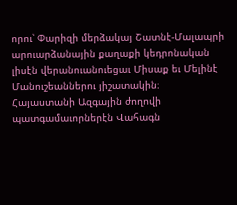որու՝ Փարիզի մերձակայ Շատնէ-Մալապրի արուարձանային քաղաքի կեդրոնական լիսէն վերանուանուեցաւ Միսաք եւ Մելինէ Մանուշեաններու յիշատակին։
Հայաստանի Ազգային ժողովի պատգամաւորներէն Վահագն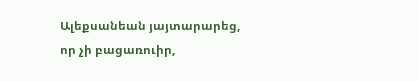Ալեքսանեան յայտարարեց, որ չի բացառուիր,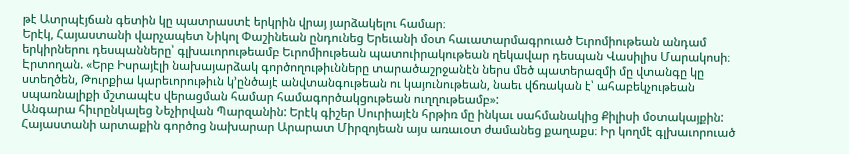թէ Ատրպէյճան գետին կը պատրաստէ երկրին վրայ յարձակելու համար։
Երէկ, Հայաստանի վարչապետ Նիկոլ Փաշինեան ընդունեց Երեւանի մօտ հաւատարմագրուած Եւրոմիութեան անդամ երկիրներու դեսպանները՝ գլխաւորութեամբ Եւրոմիութեան պատուիրակութեան ղեկավար դեսպան Վասիլիս Մարակոսի։
Էրտողան. «Երբ Իսրայէլի նախայարձակ գործողութիւնները տարածաշրջանէն ներս մեծ պատերազմի մը վտանգը կը ստեղծեն, Թուրքիա կարեւորութիւն կ՚ընծայէ անվտանգութեան ու կայունութեան, նաեւ վճռական է՝ ահաբեկչութեան սպառնալիքի մշտապէս վերացման համար համագործակցութեան ուղղութեամբ»:
Անգարա հիւրընկալեց Նեչիրվան Պարզանին: Երէկ գիշեր Սուրիայէն հրթիռ մը ինկաւ սահմանակից Քիլիսի մօտակայքին:
Հայաստանի արտաքին գործոց նախարար Արարատ Միրզոյեան այս առաւօտ ժամանեց քաղաքս։ Իր կողմէ գլխաւորուած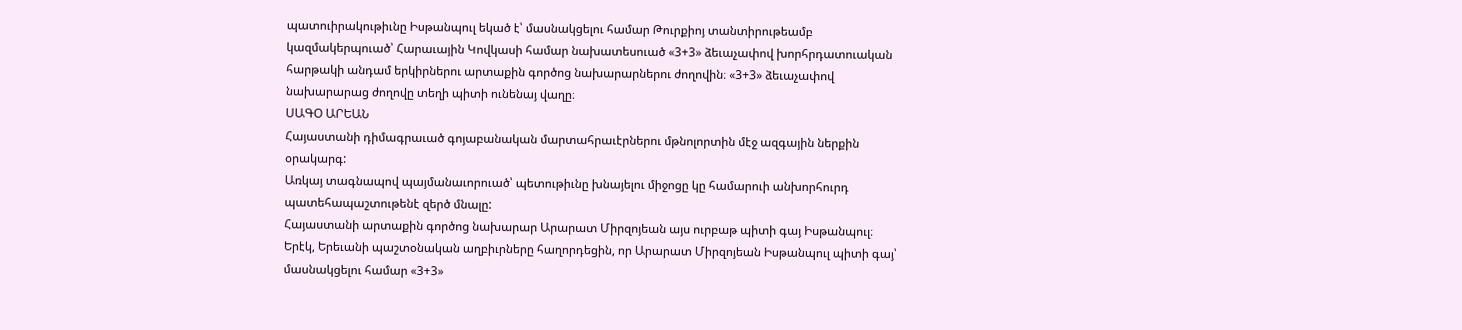պատուիրակութիւնը Իսթանպուլ եկած է՝ մասնակցելու համար Թուրքիոյ տանտիրութեամբ կազմակերպուած՝ Հարաւային Կովկասի համար նախատեսուած «3+3» ձեւաչափով խորհրդատուական հարթակի անդամ երկիրներու արտաքին գործոց նախարարներու ժողովին։ «3+3» ձեւաչափով նախարարաց ժողովը տեղի պիտի ունենայ վաղը։
ՍԱԳՕ ԱՐԵԱՆ
Հայաստանի դիմագրաւած գոյաբանական մարտահրաւէրներու մթնոլորտին մէջ ազգային ներքին օրակարգ:
Առկայ տագնապով պայմանաւորուած՝ պետութիւնը խնայելու միջոցը կը համարուի անխորհուրդ պատեհապաշտութենէ զերծ մնալը:
Հայաստանի արտաքին գործոց նախարար Արարատ Միրզոյեան այս ուրբաթ պիտի գայ Իսթանպուլ։ Երէկ, Երեւանի պաշտօնական աղբիւրները հաղորդեցին, որ Արարատ Միրզոյեան Իսթանպուլ պիտի գայ՝ մասնակցելու համար «3+3»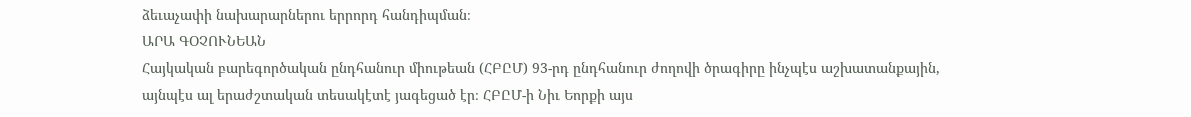ձեւաչափի նախարարներու երրորդ հանդիպման։
ԱՐԱ ԳՕՉՈՒՆԵԱՆ
Հայկական բարեգործական ընդհանուր միութեան (ՀԲԸՄ) 93-րդ ընդհանուր ժողովի ծրագիրը ինչպէս աշխատանքային, այնպէս ալ երաժշտական տեսակէտէ յագեցած էր։ ՀԲԸՄ-ի Նիւ Եորքի այս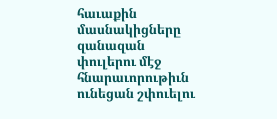հաւաքին մասնակիցները զանազան փուլերու մէջ հնարաւորութիւն ունեցան շփուելու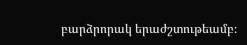բարձրորակ երաժշտութեամբ։